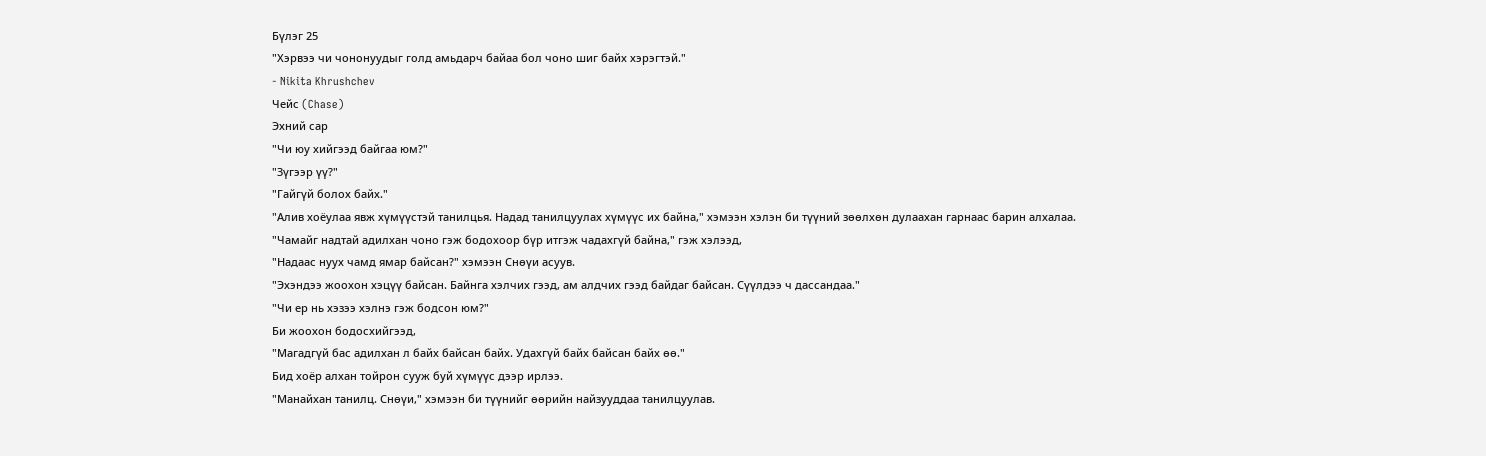Бүлэг 25
"Хэрвээ чи чононуудыг голд амьдарч байаа бол чоно шиг байх хэрэгтэй."
- Nikita Khrushchev
Чейс (Chase)
Эхний сар
"Чи юу хийгээд байгаа юм?"
"Зүгээр үү?"
"Гайгүй болох байх."
"Алив хоёулаа явж хүмүүстэй танилцья. Надад танилцуулах хүмүүс их байна," хэмээн хэлэн би түүний зөөлхөн дулаахан гарнаас барин алхалаа.
"Чамайг надтай адилхан чоно гэж бодохоор бүр итгэж чадахгүй байна," гэж хэлээд,
"Надаас нуух чамд ямар байсан?" хэмээн Снөүи асуув.
"Эхэндээ жоохон хэцүү байсан. Байнга хэлчих гээд, ам алдчих гээд байдаг байсан. Сүүлдээ ч дассандаа."
"Чи ер нь хэзээ хэлнэ гэж бодсон юм?"
Би жоохон бодосхийгээд,
"Магадгүй бас адилхан л байх байсан байх. Удахгүй байх байсан байх өө."
Бид хоёр алхан тойрон сууж буй хүмүүс дээр ирлээ.
"Манайхан танилц. Снөүи," хэмээн би түүнийг өөрийн найзууддаа танилцуулав.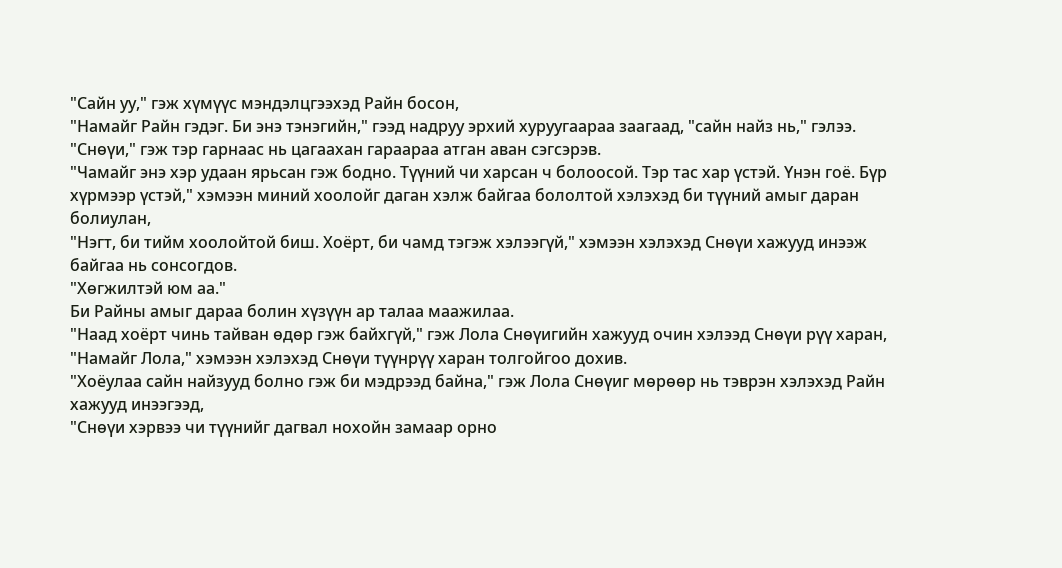"Сайн уу," гэж хүмүүс мэндэлцгээхэд Райн босон,
"Намайг Райн гэдэг. Би энэ тэнэгийн," гээд надруу эрхий хуруугаараа заагаад, "сайн найз нь," гэлээ.
"Снөүи," гэж тэр гарнаас нь цагаахан гараараа атган аван сэгсэрэв.
"Чамайг энэ хэр удаан ярьсан гэж бодно. Түүний чи харсан ч болоосой. Тэр тас хар үстэй. Үнэн гоё. Бүр хүрмээр үстэй," хэмээн миний хоолойг даган хэлж байгаа бололтой хэлэхэд би түүний амыг даран болиулан,
"Нэгт, би тийм хоолойтой биш. Хоёрт, би чамд тэгэж хэлээгүй," хэмээн хэлэхэд Снөүи хажууд инээж байгаа нь сонсогдов.
"Хөгжилтэй юм аа."
Би Райны амыг дараа болин хүзүүн ар талаа маажилаа.
"Наад хоёрт чинь тайван өдөр гэж байхгүй," гэж Лола Снөүигийн хажууд очин хэлээд Снөүи рүү харан,
"Намайг Лола," хэмээн хэлэхэд Снөүи түүнрүү харан толгойгоо дохив.
"Хоёулаа сайн найзууд болно гэж би мэдрээд байна," гэж Лола Снөүиг мөрөөр нь тэврэн хэлэхэд Райн хажууд инээгээд,
"Снөүи хэрвээ чи түүнийг дагвал нохойн замаар орно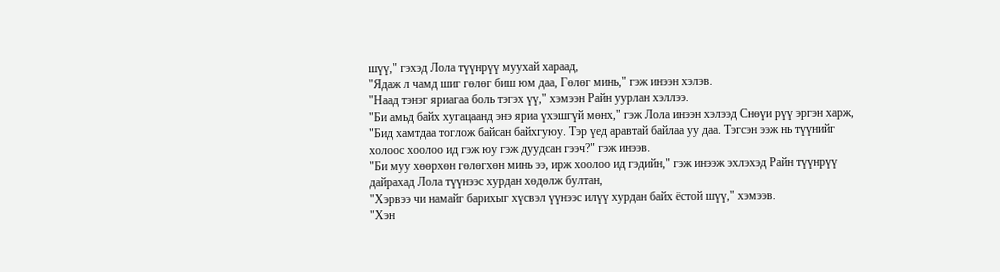шүү," гэхэд Лола түүнрүү муухай хараад,
"Ядаж л чамд шиг гөлөг биш юм даа, Гөлөг минь," гэж инээн хэлэв.
"Наад тэнэг яриагаа боль тэгэх үү," хэмээн Райн уурлан хэллээ.
"Би амьд байх хугацаанд энэ яриа үхэшгүй мөнх," гэж Лола инээн хэлээд Снөүи рүү эргэн харж,
"Бид хамтдаа тоглож байсан байхгуюу. Тэр үед аравтай байлаа уу даа. Тэгсэн ээж нь түүнийг холоос хоолоо ид гэж юу гэж дуудсан гээч?" гэж инээв.
"Би муу хөөрхөн гөлөгхөн минь ээ, ирж хоолоо ид гэдийн," гэж инээж эхлэхэд Райн түүнрүү дайрахад Лола түүнээс хурдан хөдөлж бултан,
"Хэрвээ чи намайг барихыг хүсвэл үүнээс илүү хурдан байх ёстой шүү," хэмээв.
"Хэн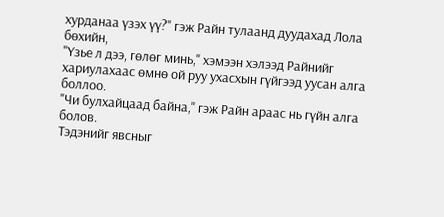хурданаа үзэх үү?" гэж Райн тулаанд дуудахад Лола бөхийн,
"Үзье л дээ, гөлөг минь," хэмээн хэлээд Райнийг хариулахаас өмнө ой руу ухасхын гүйгээд уусан алга боллоо.
"Чи булхайцаад байна," гэж Райн араас нь гүйн алга болов.
Тэдэнийг явсныг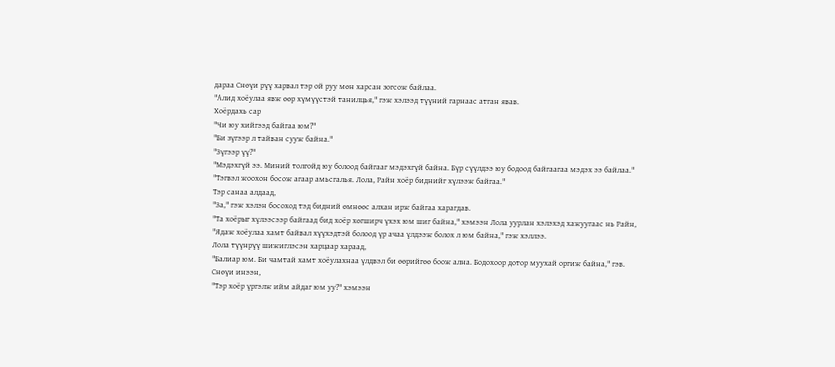дараа Снөүи рүү харвал тэр ой руу мөн харсан зогсож байлаа.
"Алид хоёулаа явж өөр хүмүүстэй танилцья," гэж хэлээд түүний гарнаас атган явав.
Хоёрдахь сар
"Чи юу хийгээд байгаа юм?"
"Би зүгээр л тайван сууж байна."
"Зүгээр үү?"
"Мэдэхгүй ээ. Миний толгойд юу болоод байгааг мэдэхгүй байна. Бүр сүүлдээ юу бодоод байгаагаа мэдэх ээ байлаа."
"Тэгвэл жоохон босож агаар амьсгалья. Лола, Райн хоёр биднийг хүлээж байгаа."
Тэр санаа алдаад,
"За," гэж хэлэн босоход тэд бидний өмнөөс алхан ирж байгаа харагдав.
"Та хоёрыг хүлээсээр байгаад бид хоёр хөгширч үхэх юм шиг байна," хэмээн Лола уурлан хэлэхэд хажуугаас нь Райн,
"Ядаж хоёулаа хамт байвал хүүхэдтэй болоод үр ачаа үлдээж болох л юм байна," гэж хэллээ.
Лола түүнрүү шижиглэсэн харцаар хараад,
"Балиар юм. Би чамтай хамт хоёулахнаа үлдвэл би өөрийгөө боож ална. Бодохоор дотор муухай оргиж байна," гэв.
Снөүи инээн,
"Тэр хоёр үргэлж ийм айдаг юм уу?" хэмээн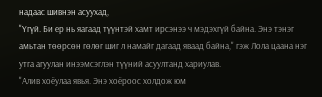надаас шивнэн асуухад,
"Үгүй. Би ер нь яагаад түүнтэй хамт ирсэнээ ч мэдэхгүй байна. Энэ тэнэг амьтан төөрсөн гөлөг шиг л намайг дагаад яваад байна," гэж Лола цаана нэг утга агуулан инээмсэглэн түүний асуултанд хариулав.
"Алив хоёулаа явья. Энэ хоёроос холдож юм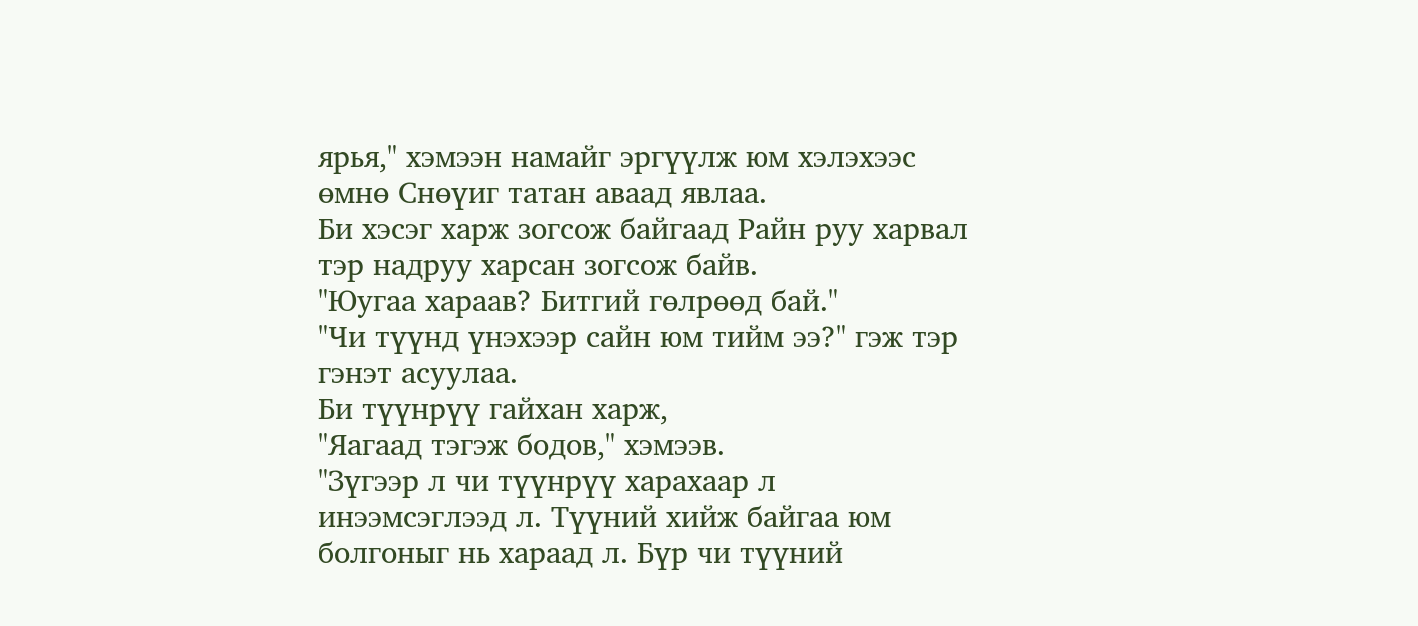ярья," хэмээн намайг эргүүлж юм хэлэхээс өмнө Снөүиг татан аваад явлаа.
Би хэсэг харж зогсож байгаад Райн руу харвал тэр надруу харсан зогсож байв.
"Юугаа хараав? Битгий гөлрөөд бай."
"Чи түүнд үнэхээр сайн юм тийм ээ?" гэж тэр гэнэт асуулаа.
Би түүнрүү гайхан харж,
"Яагаад тэгэж бодов," хэмээв.
"Зүгээр л чи түүнрүү харахаар л инээмсэглээд л. Түүний хийж байгаа юм болгоныг нь хараад л. Бүр чи түүний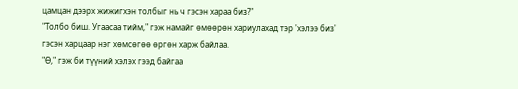цамцан дээрх жижигхэн толбыг нь ч гэсэн хараа биз?"
"Толбо биш. Угаасаа тийм," гэж намайг өмөөрөн хариулахад тэр 'хэлээ биз' гэсэн харцаар нэг хөмсөгөө өргөн харж байлаа.
"Ө," гэж би түүний хэлэх гээд байгаа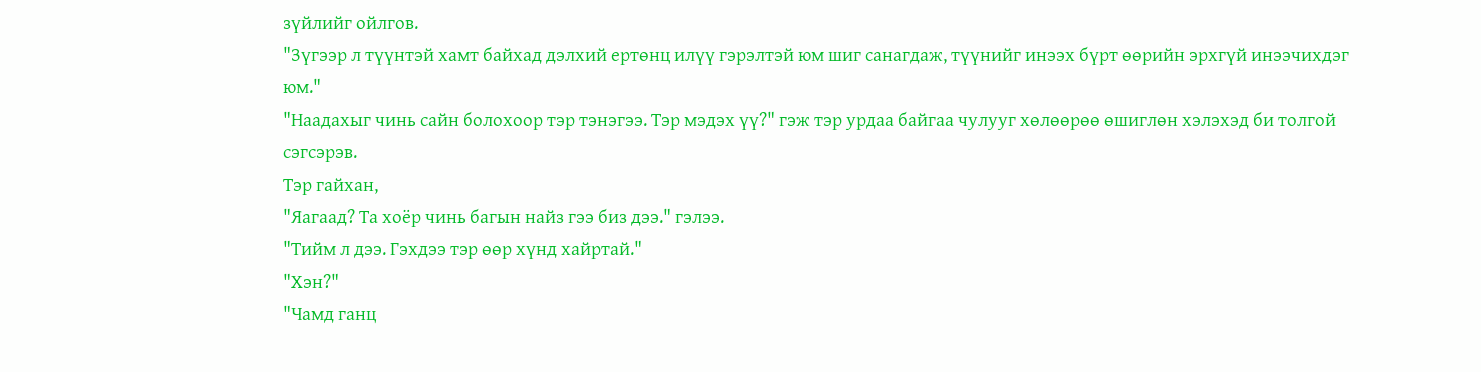зүйлийг ойлгов.
"Зүгээр л түүнтэй хамт байхад дэлхий ертөнц илүү гэрэлтэй юм шиг санагдаж, түүнийг инээх бүрт өөрийн эрхгүй инээчихдэг юм."
"Наадахыг чинь сайн болохоор тэр тэнэгээ. Тэр мэдэх үү?" гэж тэр урдаа байгаа чулууг хөлөөрөө өшиглөн хэлэхэд би толгой сэгсэрэв.
Тэр гайхан,
"Яагаад? Та хоёр чинь багын найз гээ биз дээ." гэлээ.
"Тийм л дээ. Гэхдээ тэр өөр хүнд хайртай."
"Хэн?"
"Чамд ганц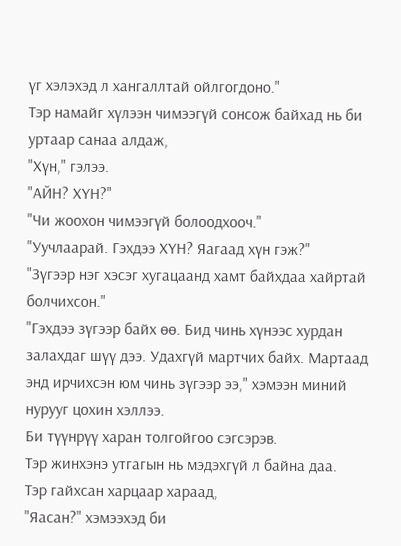үг хэлэхэд л хангаллтай ойлгогдоно."
Тэр намайг хүлээн чимээгүй сонсож байхад нь би уртаар санаа алдаж,
"Хүн," гэлээ.
"АЙН? ХҮН?"
"Чи жоохон чимээгүй болоодхооч."
"Уучлаарай. Гэхдээ ХҮН? Яагаад хүн гэж?"
"Зүгээр нэг хэсэг хугацаанд хамт байхдаа хайртай болчихсон."
"Гэхдээ зүгээр байх өө. Бид чинь хүнээс хурдан залахдаг шүү дээ. Удахгүй мартчих байх. Мартаад энд ирчихсэн юм чинь зүгээр ээ," хэмээн миний нурууг цохин хэллээ.
Би түүнрүү харан толгойгоо сэгсэрэв.
Тэр жинхэнэ утгагын нь мэдэхгүй л байна даа.
Тэр гайхсан харцаар хараад,
"Яасан?" хэмээхэд би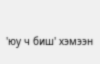'юу ч биш' хэмээн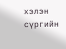хэлэн сүргийн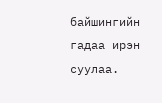байшингийн гадаа ирэн суулаа.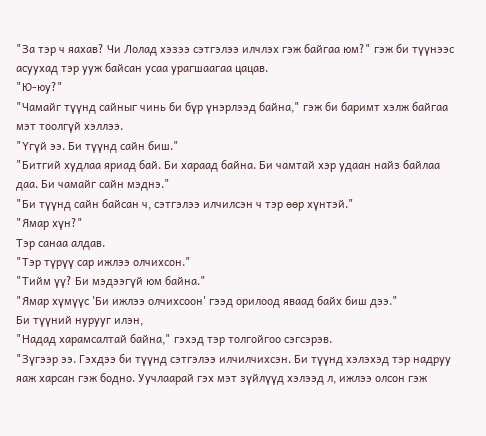"За тэр ч яахав? Чи Лолад хэзээ сэтгэлээ илчлэх гэж байгаа юм?" гэж би түүнээс асуухад тэр ууж байсан усаа урагшаагаа цацав.
"Ю-юу?"
"Чамайг түүнд сайныг чинь би бүр үнэрлээд байна," гэж би баримт хэлж байгаа мэт тоолгүй хэллээ.
"Үгүй ээ. Би түүнд сайн биш."
"Битгий худлаа яриад бай. Би хараад байна. Би чамтай хэр удаан найз байлаа даа. Би чамайг сайн мэднэ."
"Би түүнд сайн байсан ч, сэтгэлээ илчилсэн ч тэр өөр хүнтэй."
"Ямар хүн?"
Тэр санаа алдав.
"Тэр түрүү сар ижлээ олчихсон."
"Тийм үү? Би мэдээгүй юм байна."
"Ямар хүмүүс 'Би ижлээ олчихсоон' гээд орилоод яваад байх биш дээ."
Би түүний нурууг илэн,
"Надад харамсалтай байна," гэхэд тэр толгойгоо сэгсэрэв.
"Зүгээр ээ. Гэхдээ би түүнд сэтгэлээ илчилчихсэн. Би түүнд хэлэхэд тэр надруу яаж харсан гэж бодно. Уучлаарай гэх мэт зүйлүүд хэлээд л, ижлээ олсон гэж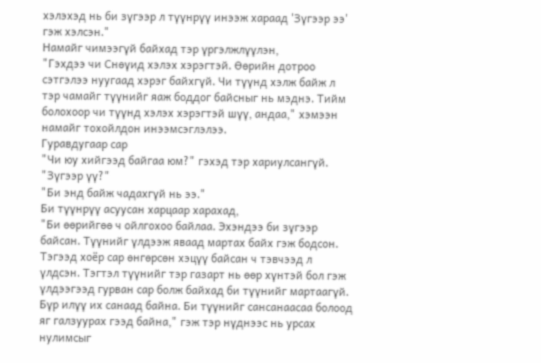хэлэхэд нь би зүгээр л түүнрүү инээж хараад 'Зүгээр ээ' гэж хэлсэн."
Намайг чимээгүй байхад тэр үргэлжлүүлэн,
"Гэхдээ чи Снөүид хэлэх хэрэгтэй. Өөрийн дотроо сэтгэлээ нуугаад хэрэг байхгүй. Чи түүнд хэлж байж л тэр чамайг түүнийг яаж боддог байсныг нь мэднэ. Тийм болохоор чи түүнд хэлэх хэрэгтэй шүү, андаа," хэмээн намайг тохойлдон инээмсэглэлээ.
Гуравдугаар сар
"Чи юу хийгээд байгаа юм?" гэхэд тэр хариулсангүй.
"Зүгээр үү?"
"Би энд байж чадахгүй нь ээ."
Би түүнрүү асуусан харцаар харахад,
"Би өөрийгөө ч ойлгохоо байлаа. Эхэндээ би зүгээр байсан. Түүнийг үлдээж яваад мартах байх гэж бодсон. Тэгээд хоёр сар өнгөрсөн хэцүү байсан ч тэвчээд л үлдсэн. Тэгтэл түүнийг тэр газарт нь өөр хүнтэй бол гэж үлдээгээд гурван сар болж байхад би түүнийг мартаагүй. Бүр илүү их санаад байна. Би түүнийг сансанаасаа болоод яг галзуурах гээд байна," гэж тэр нүднээс нь урсах нулимсыг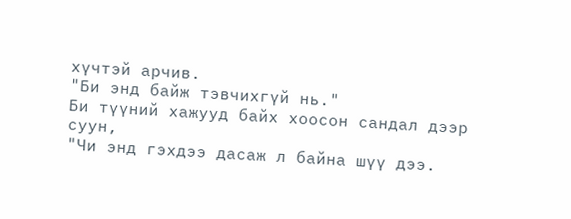хүчтэй арчив.
"Би энд байж тэвчихгүй нь."
Би түүний хажууд байх хоосон сандал дээр суун,
"Чи энд гэхдээ дасаж л байна шүү дээ.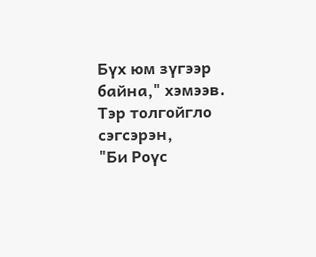Бүх юм зүгээр байна," хэмээв.
Тэр толгойгло сэгсэрэн,
"Би Роүс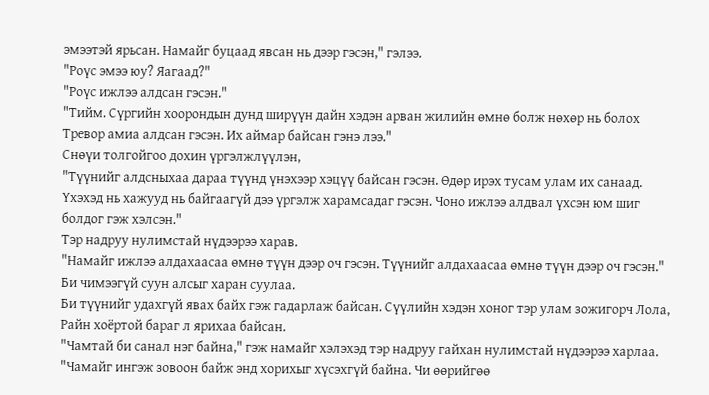эмээтэй ярьсан. Намайг буцаад явсан нь дээр гэсэн," гэлээ.
"Роүс эмээ юу? Яагаад?"
"Роүс ижлээ алдсан гэсэн."
"Тийм. Сүргийн хоорондын дунд ширүүн дайн хэдэн арван жилийн өмнө болж нөхөр нь болох Тревор амиа алдсан гэсэн. Их аймар байсан гэнэ лээ."
Снөүи толгойгоо дохин үргэлжлүүлэн,
"Түүнийг алдсныхаа дараа түүнд үнэхээр хэцүү байсан гэсэн. Өдөр ирэх тусам улам их санаад. Үхэхэд нь хажууд нь байгаагүй дээ үргэлж харамсадаг гэсэн. Чоно ижлээ алдвал үхсэн юм шиг болдог гэж хэлсэн."
Тэр надруу нулимстай нүдээрээ харав.
"Намайг ижлээ алдахаасаа өмнө түүн дээр оч гэсэн. Түүнийг алдахаасаа өмнө түүн дээр оч гэсэн."
Би чимээгүй суун алсыг харан суулаа.
Би түүнийг удахгүй явах байх гэж гадарлаж байсан. Сүүлийн хэдэн хоног тэр улам зожигорч Лола, Райн хоёртой бараг л ярихаа байсан.
"Чамтай би санал нэг байна," гэж намайг хэлэхэд тэр надруу гайхан нулимстай нүдээрээ харлаа.
"Чамайг ингэж зовоон байж энд хорихыг хүсэхгүй байна. Чи өөрийгөө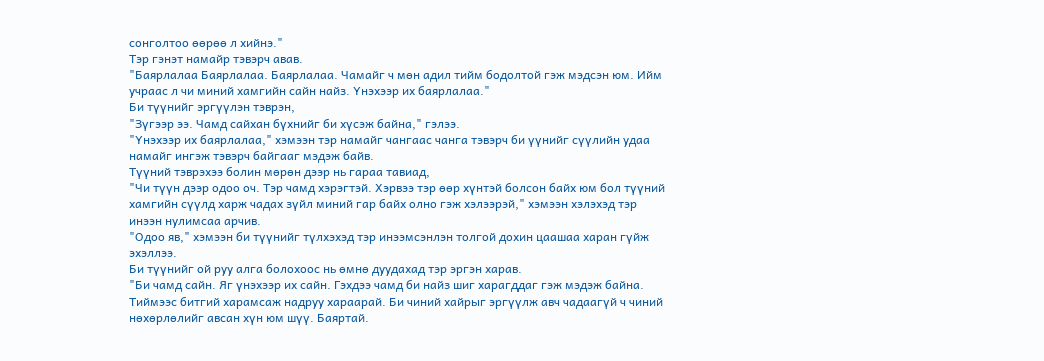сонголтоо өөрөө л хийнэ."
Тэр гэнэт намайр тэвэрч авав.
"Баярлалаа Баярлалаа. Баярлалаа. Чамайг ч мөн адил тийм бодолтой гэж мэдсэн юм. Ийм учраас л чи миний хамгийн сайн найз. Үнэхээр их баярлалаа."
Би түүнийг эргүүлэн тэврэн,
"Зүгээр ээ. Чамд сайхан бүхнийг би хүсэж байна," гэлээ.
"Үнэхээр их баярлалаа," хэмээн тэр намайг чангаас чанга тэвэрч би үүнийг сүүлийн удаа намайг ингэж тэвэрч байгааг мэдэж байв.
Түүний тэврэхээ болин мөрөн дээр нь гараа тавиад,
"Чи түүн дээр одоо оч. Тэр чамд хэрэгтэй. Хэрвээ тэр өөр хүнтэй болсон байх юм бол түүний хамгийн сүүлд харж чадах зүйл миний гар байх олно гэж хэлээрэй," хэмээн хэлэхэд тэр инээн нулимсаа арчив.
"Одоо яв," хэмээн би түүнийг түлхэхэд тэр инээмсэнлэн толгой дохин цаашаа харан гүйж эхэллээ.
Би түүнийг ой руу алга болохоос нь өмнө дуудахад тэр эргэн харав.
"Би чамд сайн. Яг үнэхээр их сайн. Гэхдээ чамд би найз шиг харагддаг гэж мэдэж байна. Тиймээс битгий харамсаж надруу хараарай. Би чиний хайрыг эргүүлж авч чадаагүй ч чиний нөхөрлөлийг авсан хүн юм шүү. Баяртай.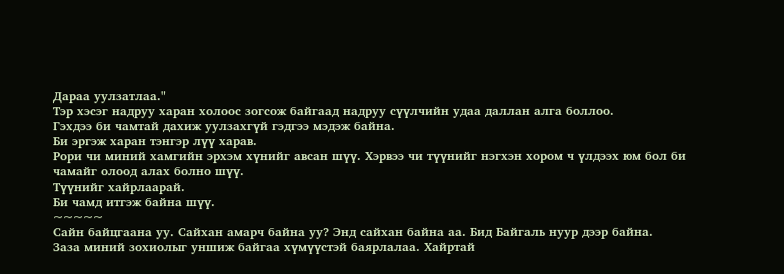Дараа уулзатлаа."
Тэр хэсэг надруу харан холоос зогсож байгаад надруу сүүлчийн удаа даллан алга боллоо.
Гэхдээ би чамтай дахиж уулзахгүй гэдгээ мэдэж байна.
Би эргэж харан тэнгэр лүү харав.
Рори чи миний хамгийн эрхэм хүнийг авсан шүү. Хэрвээ чи түүнийг нэгхэн хором ч үлдээх юм бол би чамайг олоод алах болно шүү.
Түүнийг хайрлаарай.
Би чамд итгэж байна шүү.
~~~~~
Сайн байцгаана уу. Сайхан амарч байна уу? Энд сайхан байна аа. Бид Байгаль нуур дээр байна.
Заза миний зохиолыг уншиж байгаа хүмүүстэй баярлалаа. Хайртай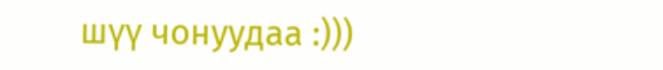шүү чонуудаа :)))